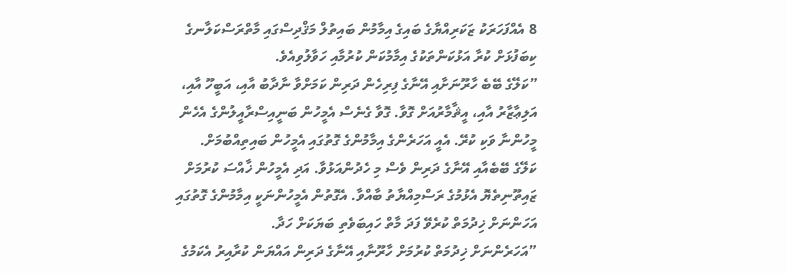8 އެއްފަހަރަކު ޒަކަރިއްޔާގެ ބައިގެ އިމާމުން ބައިތުލް މަޤްދިސްގައި މާތްރަސްކަލާނގެ ކިބަފުޅަށް ކުރާ އަޅުކަންތަކުގެ އިމާމުކަން ކުރުމާއި ހަވާލުވިއެވެ.
”ކަލޭގެ ބޭބެ ހާރޫނަށާއި އޭނާގެ ފިރިހެން ދަރިން ކަމަށްވާ ނާދާބު އާއި، އަބީހޫ އާއި، އަލިޢާޒާރު އާއި، އީޘާމާރުއަށް ގޮވާ. ގޮވާ ގެނެސް އެމީހުން ބަނީއިސްރާއީލުންގެ އެހެން މީހުންނާ ވަކި ކުރޭ. އެއީ އަހަރެންގެ އިމާމުންގެ ގޮތުގައި އެމީހުން ބައިތިއްބުމަށް.
ކަލޭގެ ބޭބެއާއި އޭނާގެ ދަރިން ވެސް މި ހެދުންއަޅުވާ. އަދި އެމީހުން ޚާއްސަ ކުރުމަށް ޒައިތޫނިތެޔޮ އެޅުމުގެ ރަސްމިއްޔާތު ބާއްވާ. އެގޮތުން އެމީހުންނަކީ އިމާމުންގެ ގޮތުގައި އަހަންނަށް ޚިދުމަތް ކުރެވޭ ފަދަ މާތް ހައިބަވެތި ބަޔަކަށް ހަދާ.
”އަހަރެންނަށް ޚިދުމަތް ކުރުމަށް ހާރޫނާއި އޭނާގެ ދަރިން އައްޔަން ކުރާއިރު އެކަމުގެ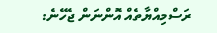ރަސްމިއްޔާތެއް އޮންނަން ޖެހޭނެ: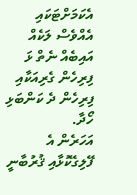އެކަމަށްޓަކައި އެއްވެސް ލަކެއް އައިބެއް ނެތް ޅަ ފިރިހެން ގެރިއަކާއި ފިރިހެން ދެ ކަންބަޅި ހޯދާ.
އަހަރެން އެ ފޭލިގެކޮޅާއި ޤުރުބާނީ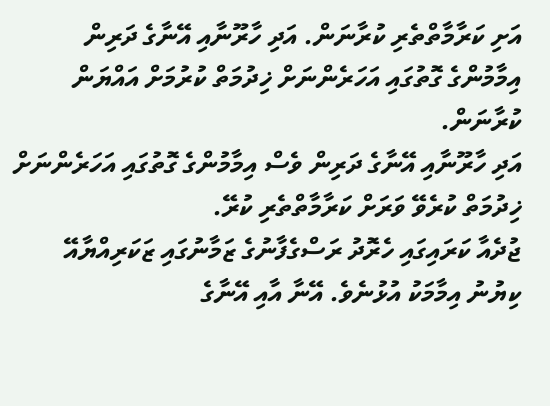އަށި ކަރާމާތްތެރި ކުރާނަން. އަދި ހާރޫނާއި އޭނާގެ ދަރިން އިމާމުންގެ ގޮތުގައި އަހަރެންނަށް ޚިދުމަތް ކުރުމަށް އައްޔަން ކުރާނަން.
އަދި ހާރޫނާއި އޭނާގެ ދަރިން ވެސް އިމާމުންގެ ގޮތުގައި އަހަރެންނަށް ޚިދުމަތް ކުރެވޭ ވަރަށް ކަރާމާތްތެރި ކުރޭ.
ޖުދެއާ ކަރައިގައި ހެރޮދު ރަސްގެފާނުގެ ޒަމާނުގައި ޒަކަރިއްޔާއޭ ކިޔުނު އިމާމަކު އުޅުނެވެ. އޭނާ އާއި އޭނާގެ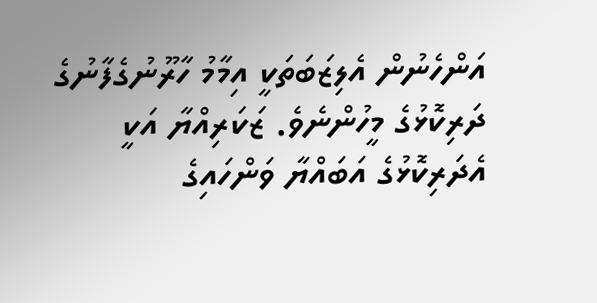އަންހެނުން އެލިޒަބަތަކީ އިމާމު ހާރޫނުގެފާނުގެ ދަރިކޮޅުގެ މީހުންނެވެ. ޒަކަރިއްޔާ އަކީ އެދަރިކޮޅުގެ އަބައްޔާ ވަންހައިގެ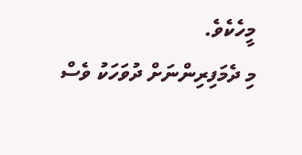މީހެކެވެ.
މި ދެމަފިރިންނަށް ދުވަހަކު ވެސް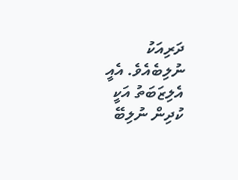ދަރިއަކު ނުލިބެއެވެ. އެއީ އެލިޒަބަތު އަކީ ކުދިން ނުލިބޭ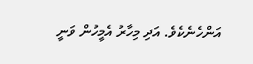އަންހެނެކެވެ. އަދި މިހާރު އެމީހުން ވަނީ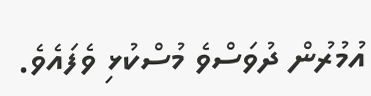އުމުރުން ދުވަސްވެ މުސްކުޅި ވެފައެވެ.